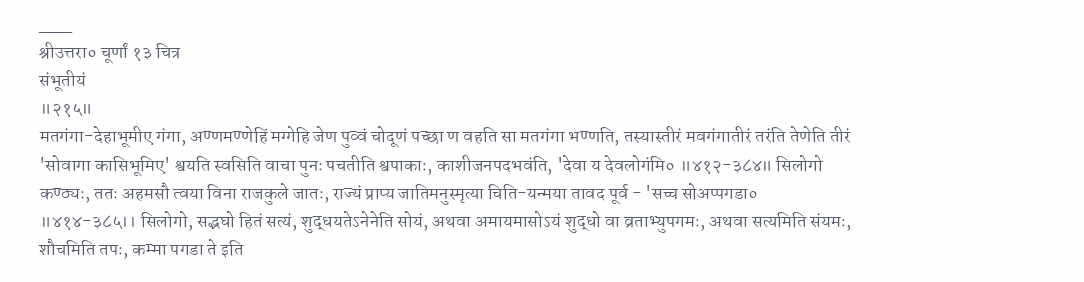___
श्रीउत्तरा० चूर्णां १३ चित्र
संभूतीयं
॥२१५॥
मतगंगा-देहाभूमीए गंगा, अण्णमण्णेहिं मग्गेहि जेण पुव्वं चोदूणं पच्छा ण वहति सा मतगंगा भण्णति, तस्यास्तीरं मवगंगातीरं तरंति तेणेति तीरं 'सोवागा कासिभूमिए' श्वयति स्वसिति वाचा पुनः पचतीति श्वपाकाः, काशीजनपदभवंति, 'देवा य देवलोगंमि० ॥४१२-३८४॥ सिलोगो कण्ठ्यः, ततः अहमसौ त्वया विना राजकुले जातः, राज्यं प्राप्य जातिमनुस्मृत्या चिति-यन्मया तावद पूर्व - 'सच्च सोअप्पगडा० ॥४१४-३८५।। सिलोगो, सद्भघो हितं सत्यं, शुद्धयतेऽनेनेति सोयं, अथवा अमायमासोऽयं शुद्धो वा व्रताभ्युपगमः, अथवा सत्यमिति संयमः, शौचमिति तपः, कम्मा पगडा ते इति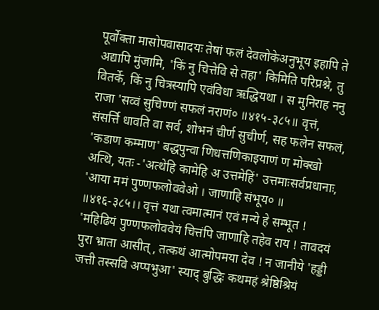पूर्वोक्ता मासोपवासादयः तेषां फलं देवलोकेअनुभूय इहापि ते अद्यापि मुंजामि, 'किं नु चित्तेवि से तहा' किमिति परिप्रश्ने, तु वितर्के, किं नु चित्रस्यापि एवंविधा ऋद्धियथा । स मुनिराह ननु राजा 'सव्वं सुचिण्णं सफलं नराणं० ॥४१५-३८५॥ वृत्तं, संसर्त्ति धावति वा सर्व, शोभनं चीर्ण सुचीर्ण, सह फलेन सफलं, 'कडाण कम्माण' बद्धपुन्वा णिधत्तणिकाइयाणं ण मोक्खो अत्थि, यतः -'अत्थेहि कामेहि अ उत्तमेहिं' उत्तमाःसर्वप्रधानाः, 'आया ममं पुण्णफलोववेओ । जाणाहि संभूय० ॥ ॥४१६-३८५।। वृत्तं यथा त्वमात्मानं एवं मन्ये हे सम्भूत ! 'महिढियं पुण्णफलोववेयं चित्तंपि जाणाहि तहेव राय ! तावदयं पुरा भ्राता आसीत्, तत्कथं आत्मोपमया देव ! न जानीये 'हड्डी जत्ती तस्सवि अप्पभुआ' स्याद् बुद्धिः कथमहं श्रेष्ठिश्रियं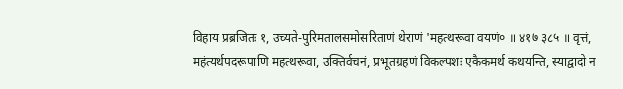विहाय प्रब्रजितः १, उच्यते-पुरिमतालसमोसरिताणं थेराणं 'महत्थरूवा वयणं० ॥ ४१७ ३८५ ॥ वृत्तं, महंत्यर्थपदरूपाणि महत्थरूवा, उक्तिर्वचनं, प्रभूतग्रहणं विकल्पशः एकैकमर्थ कथयन्ति, स्याद्वादो न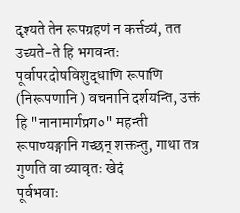दृश्यते तेन रूपग्रहणं न कर्त्तव्यं, तत उच्यते-ते हि भगवन्तः पूर्वापरदोषविशुद्धाणि रूपाणि (निरूपणानि ) वचनानि दर्शयन्ति, उक्तं हि "नानामार्गप्रग०" महन्ती रूपाण्यङ्गानि गच्छन् शक्तन्तु, गाथा तत्र गुणति वा व्यावृतः खेदं
पूर्वभवाः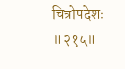चित्रोपदेशः
॥२१५॥